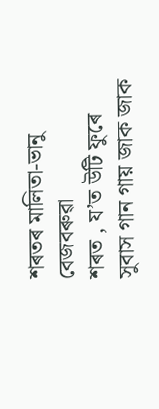শৰতৰ মালিতা-ভানু বেজবৰুৱা
শৰত , য’ত উটি ফুৰে সুবাস গান গায় জাক জাক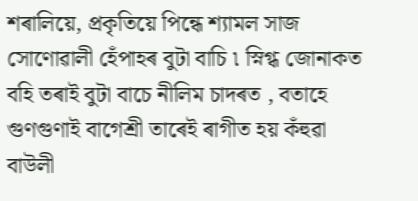শৰালিয়ে, প্ৰকৃতিয়ে পিন্ধে শ্যামল সাজ সোণোৱালী হেঁপাহৰ বুটা বাচি ৷ স্নিগ্ধ জোনাকত বহি তৰাই বুটা বাচে নীলিম চাদৰত , বতাহে গুণগুণাই বাগেশ্ৰী তাৰেই ৰাগীত হয় কঁহুৱা বাউলী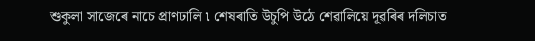শুকুলা সাজেৰে নাচে প্ৰাণঢালি ৷ শেষৰাতি উচুপি উঠে শেৱালিয়ে দূৱৰিৰ দলিচাত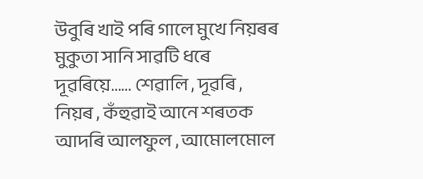উবুৰি খাই পৰি গালে মুখে নিয়ৰৰ মুকুতা সানি সাৱটি ধৰে দূৱৰিয়ে…… শেৱালি , দূৱৰি , নিয়ৰ , কঁহুৱাই আনে শৰতক আদৰি আলফুল , আমোলমোল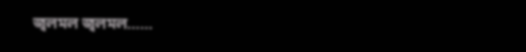জ্বলমল জ্বলমল……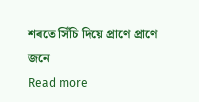শৰতে সিঁচি দিয়ে প্ৰাণে প্ৰাণে জনে
Read more